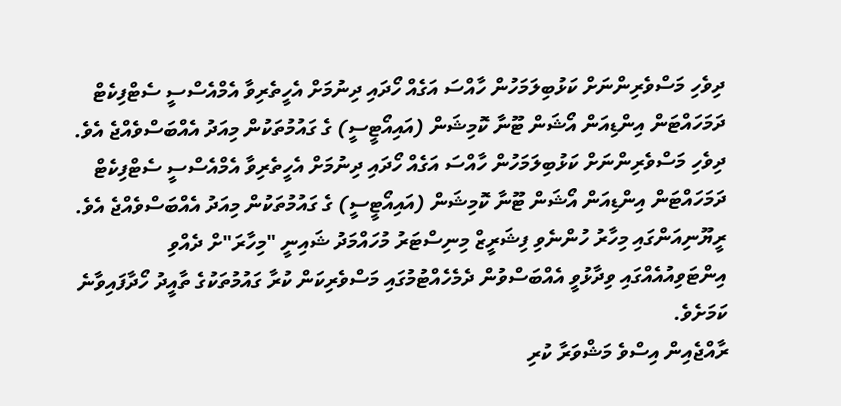ދިވެހި މަސްވެރިންނަށް ކަޅުބިލަމަހުން ހާއްސަ އަގެއް ހޯދައި ދިނުމަށް އެހީތެރިވާ އެމްއެސްސީ ސެޓްފިކެޓް ދަމަހައްޓަން އިންޑިއަން އޯޝަން ޓޫނާ ކޮމިޝަން (އައިއޯޓީސީ) ގެ ގައުމުތަކުން މިއަދު އެއްބަސްވެއްޖެ އެވެ.
ދިވެހި މަސްވެރިންނަށް ކަޅުބިލަމަހުން ހާއްސަ އަގެއް ހޯދައި ދިނުމަށް އެހީތެރިވާ އެމްއެސްސީ ސެޓްފިކެޓް ދަމަހައްޓަން އިންޑިއަން އޯޝަން ޓޫނާ ކޮމިޝަން (އައިއޯޓީސީ) ގެ ގައުމުތަކުން މިއަދު އެއްބަސްވެއްޖެ އެވެ.
ރީޔޫނިއަންގައި މިހާރު ހުންނެވި ފިޝަރީޒް މިނިސްޓަރު މުހައްމަދު ޝައިނީ "މިހާރަ"ށް ދެއްވި އިންޓަވިއުއެއްގައި ވިދާޅުވީ އެއްބަސްވުން ދެމެހެއްޓުމުގައި މަސްވެރިކަން ކުރާ ގައުމުތަކުގެ ތާއީދު ހޯދާފައިވާނެ ކަމަށެވެ.
ރާއްޖެއިން އިސްވެ މަޝްވަރާ ކުރި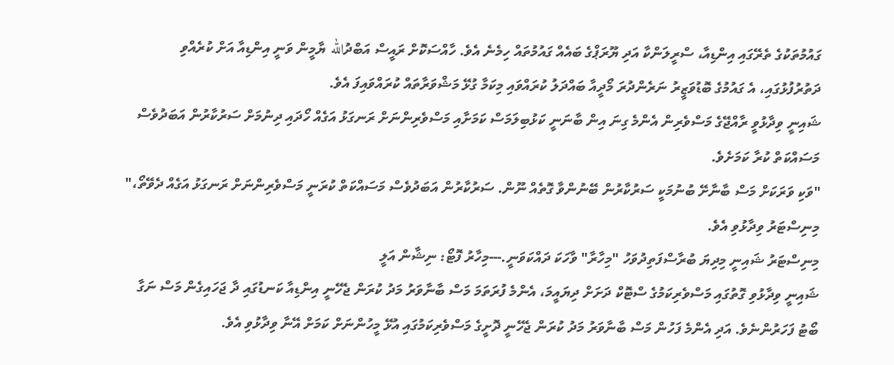ގައުމުތަކުގެ ތެރޭގައި އިންޑިއާ، ސްރީލަންކާ އަދި ޔޫރަޕްގެ ބައެއް ގައުމުތައް ހިމެނެ އެވެ. ހާއްސަކޮށް ރައީސް އަބްދުالله ޔާމީން ވަނީ އިންޑިއާ އަށް ކުރެއްވި ދަތުރުފުޅުގައި، އެ ގައުމުގެ ބޮޑުވަޒީރު ނަރެންދުރަ މޯދީއާ ބައްދަލު ކުރައްވައި މިކަމާ ގުޅޭ މަޝްވަރާތައް ކުރައްވައިފަ އެވެ.
ޝައިނީ ވިދާޅުވީ ރާއްޖޭގެ މަސްވެރިން އެންމެ ގިނަ އިން ބާނަނީ ކަޅުބިލަމަސް ކަމަށާއި މަސްވެރިންނަށް ރަނގަޅު އަގެއް ހޯދައި ދިނުމަށް ސަރުކާރުން އަބަދުވެސް މަސައްކަތް ކުރާ ކަމަށެވެ.
"ވަކި ވަރަކަށް މަސް ބާނާށޭ ބުނުމަކީ ސަރުކާރުން ބޭނުންވާ ގޮތެއް ނޫން. ސަރުކާރުން އަބަދުވެސް މަސައްކަތް ކުރަނީ މަސްވެރިންނަށް ރަނގަޅު އަގެއް ދެވޭތޯ،" މިނިސްޓަރު ވިދާޅުވި އެވެ.
މިނިސްޓަރު ޝައިނީ މިދިޔަ ބުރާސްފަތިދުވަހު "މިހާރާ" ވާހަކަ ދައްކަވަނީ.---މިހާރު ފޮޓޯ: ނިޝާން އަލީ
ޝައިނީ ވިދާޅުވި ގޮތުގައި މަސްވެރިކަމުގެ ސްޓޮކް ދަށަށް ދިޔައީމަ، އެންމެ ފުރަތަމަ މަސް ބާނާވަރު މަދު ކުރަން ޖެހޭނީ އިންޑިއާ ކަނޑުގައި ދާ ޖަހައިގެން މަސް ނަގާ ބޯޓު ފަހަރުންނެވެ. އަދި އެންމެ ފަހުން މަސް ބާނާވަރު މަދު ކުރަން ޖެހޭނީ ދޮށީގެ މަސްވެރިކަމުގައި އުޅޭ މީހުންނަށް ކަމަށް އޭނާ ވިދާޅުވި އެވެ.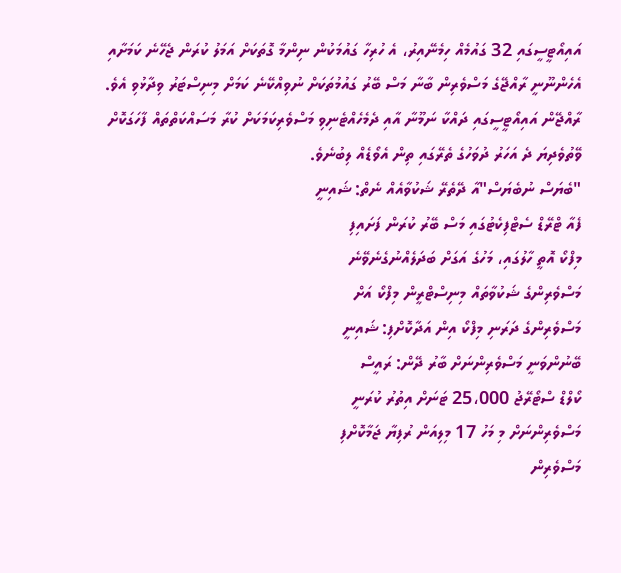އައިއޯޓީސީގައި 32 ގައުމެއް ހިމެނޭއިރު، އެ ހުރިހާ ގައުމަކުން ނިންމާ ގޮތަކަށް އަމަލު ކުރަން ޖެހޭނެ ކަމަށާއި އެހެންނޫނީ ރާއްޖޭގެ މަސްވެރިން ބާނާ މަސް ބޭރު ގައުމުތަކަށް ނުވިއްކޭނެ ކަމަށް މިނިސްޓަރު ވިދާޅުވި އެވެ.
ރާއްޖޭން އައިއޯޓީސީގައި ދައްކާ ނަމޫނާ އާއި ދެމެހެއްޓެނިވި މަސްވެރިކަމަކަށް ކުރާ މަސައްކަތްތައް ފާހަގަކޮށް ވޭތުވެދިޔަ ދެ އަހަރު ދުވަހުގެ ތެރޭގައި ތިން އެވޯޑެއް ލިބުނެވެ.
"ބެޔަސް ނުބެޔަސް"އާ ދޭތެރޭ ޝަކުވާއެއް ނެތް: ޝައިނީ
ފެއާ ޓްރޭޑް ސެޓްފިކެޓުގައި މަސް ބޭރު ކުރަން ފަށައިފި
މިފްކޯ އޮތީ ހާލުގައި، މަހުގެ އަގަށް ބަދަލެއްނުގެނެވޭނެ
މަސްވެރިންގެ ޝަކުވާތައް މިނިސްޓްރީން މިފްކޯ އަށް
މަސްވެރިންގެ ދަރަނި މިފްކޯ އިން އަދާކޮށްފި: ޝައިނީ
ބޭނުންވަނީ މަސްވެރިންނަށް ބާރު ދޭން: ރައީސް
ކޯލްޑް ސްޓޯރޭޖު 25،000 ޓަނަށް އިތުރު ކުރަނީ
މަސްވެރިންނަށް މި މަހު 17 މިލިއަން ރުފިޔާ ޖަމާކޮށްފި
މަސްވެރިން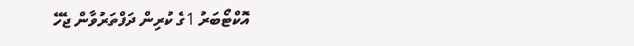އޮކްޓޯބަރު 1ގެ ކުރިން ދަފްތަރުވާން ޖެހޭ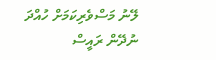ލޭނު މަސްވެރިކަމަށް ހުއްދަ ނުދޭން ރައީސް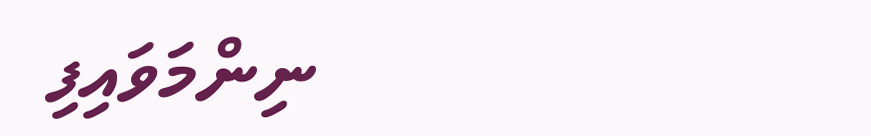ނިންމަވައިފި